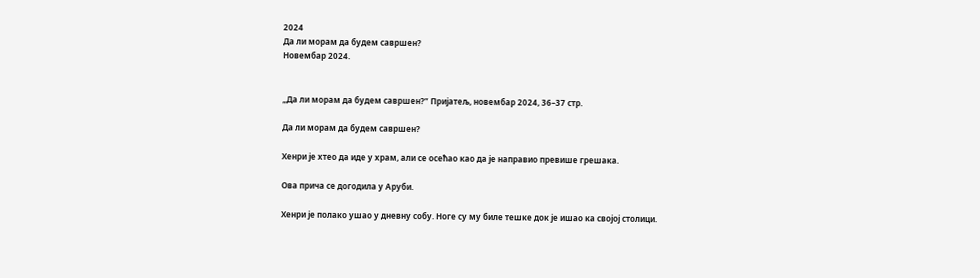2024
Да ли морам да будем савршен?
Новембар 2024.


„Да ли морам да будем савршен?” Пријатељ, новембар 2024, 36–37 стр.

Да ли морам да будем савршен?

Хенри је хтео да иде у храм, али се осећао као да је направио превише грешака.

Ова прича се догодила у Аруби.

Хенри је полако ушао у дневну собу. Ноге су му биле тешке док је ишао ка својој столици.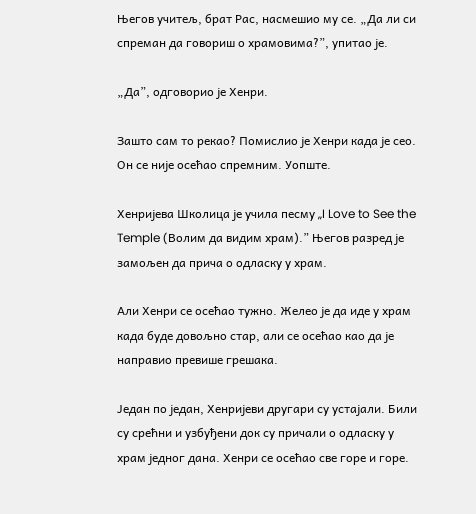Његов учитељ, брат Рас, насмешио му се. „Да ли си спреман да говориш о храмовима?”, упитао је.

„Да”, одговорио је Хенри.

Зашто сам то рекао? Помислио је Хенри када је сео. Он се није осећао спремним. Уопште.

Хенријева Школица је учила песму „I Love to See the Temple (Волим да видим храм).” Његов разред је замољен да прича о одласку у храм.

Али Хенри се осећао тужно. Желео је да иде у храм када буде довољно стар, али се осећао као да је направио превише грешака.

Један по један, Хенријеви другари су устајали. Били су срећни и узбуђени док су причали о одласку у храм једног дана. Хенри се осећао све горе и горе.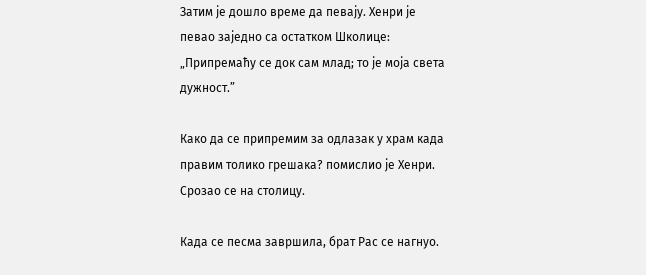Затим је дошло време да певају. Хенри је певао заједно са остатком Школице: „Припремаћу се док сам млад; то је моја света дужност.”

Како да се припремим за одлазак у храм када правим толико грешака? помислио је Хенри. Срозао се на столицу.

Када се песма завршила, брат Рас се нагнуо.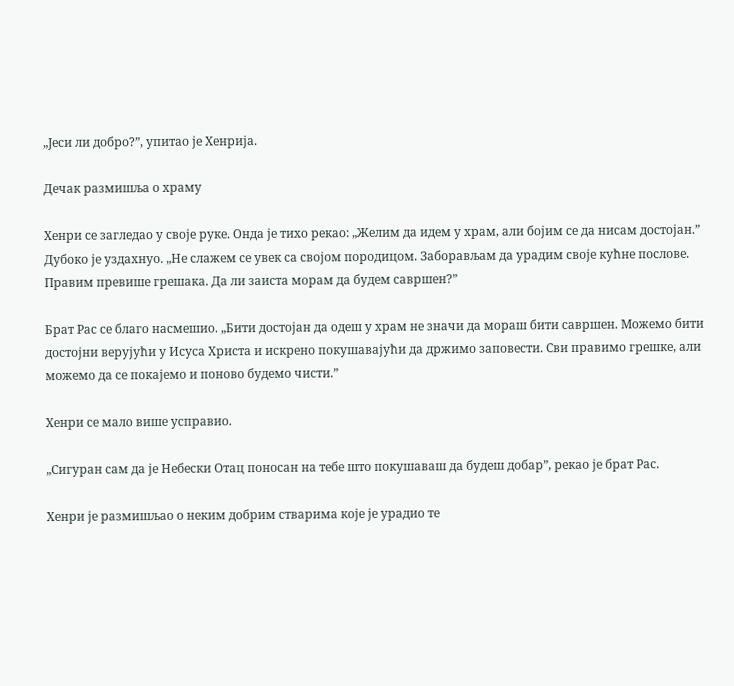„Јеси ли добро?”, упитао је Хенрија.

Дечак размишља о храму

Хенри се загледао у своје руке. Онда је тихо рекао: „Желим да идем у храм, али бојим се да нисам достојан.” Дубоко је уздахнуо. „Не слажем се увек са својом породицом. Заборављам да урадим своје кућне послове. Правим превише грешака. Да ли заиста морам да будем савршен?”

Брат Рас се благо насмешио. „Бити достојан да одеш у храм не значи да мораш бити савршен. Можемо бити достојни верујући у Исуса Христа и искрено покушавајући да држимо заповести. Сви правимо грешке, али можемо да се покајемо и поново будемо чисти.”

Хенри се мало више усправио.

„Сигуран сам да је Небески Отац поносан на тебе што покушаваш да будеш добар”, рекао је брат Рас.

Хенри је размишљао о неким добрим стварима које је урадио те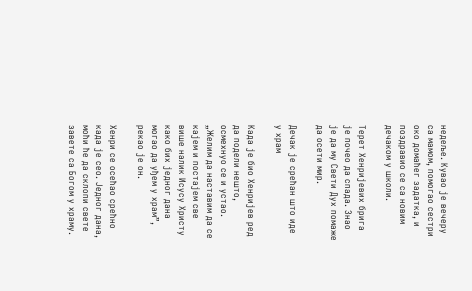недеље. Кувао је вечеру са мамом, помогао сестри око домаћег задатка, и поздравио се са новим дечаком у школи.

Терет Хенријевих брига је почео да спада. Знао је да му Свети Дух помаже да осети мир.

Дечак је срећан што иде у храм

Када је био Хенријев ред да подели нешто, осмехнуо се и устао. „Желим да наставим да се кајем и постајем све више налик Исусу Христу како бих једног дана могао да уђем у храм”, рекао је он.

Хенри се осећао срећно када је сео. Једног дана, моћи ће да склопи свете завете са Богом у храму.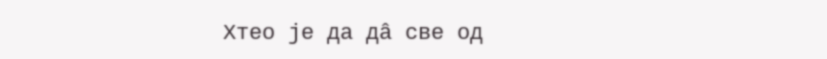Хтео је да дâ све од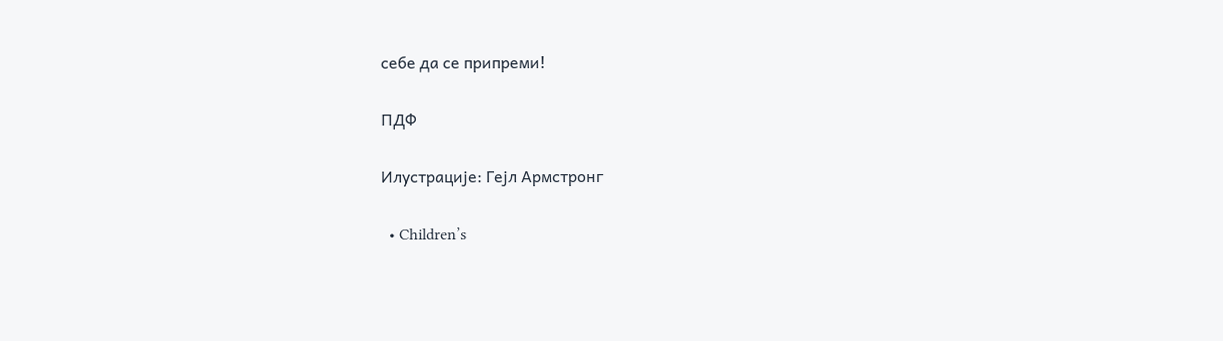себе да се припреми!

ПДФ

Илустрације: Гејл Армстронг

  • Children’s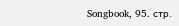Songbook, 95. стр.